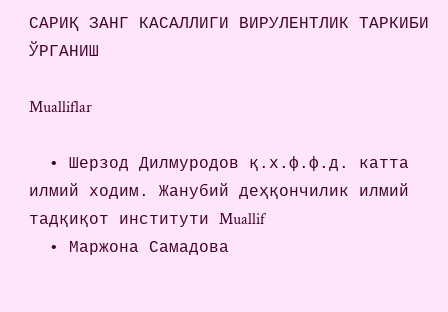САРИҚ ЗАНГ КАСАЛЛИГИ ВИРУЛЕНТЛИК ТАРКИБИ ЎРГАНИШ

Mualliflar

  • Шерзод Дилмуродов қ.х.ф.ф.д. катта илмий ходим. Жанубий деҳқончилик илмий тадқиқот институти Muallif
  • Маржона Самадова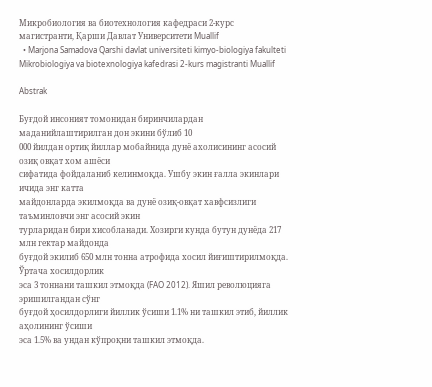Микробиология ва биотехнология кафедраси 2-курс магистранти, Қарши Давлат Университети Muallif
  • Marjona Samadova Qarshi davlat universiteti kimyo-biologiya fakulteti Mikrobiologiya va biotexnologiya kafedrasi 2-kurs magistranti Muallif

Abstrak

Буғдой инсоният томонидан биринчилардан маданийлаштирилган дон экини бўлиб 10
000 йилдан ортиқ йиллар мобайнида дунё ахолисининг асосий озиқ овқат хом ашёси
сифатида фойдаланиб келинмоқда. Ушбу экин ғалла экинлари ичида энг катта
майдонларда экилмоқда ва дунё озиқ-овқат хавфсизлиги таъминловчи энг асосий экин
турларидан бири хисобланади. Хозирги кунда бутун дунёда 217 млн гектар майдонда
буғдой экилиб 650 млн тонна атрофида хосил йиғиштирилмоқда. Ўртача хосилдорлик
эса 3 тоннани ташкил этмоқда (FAO 2012). Яшил революцияга эришилгандан сўнг
буғдой ҳосилдорлиги йиллик ўсиши 1.1% ни ташкил этиб, йиллик аҳолининг ўсиши
эса 1.5% ва ундан кўпроқни ташкил этмоқда.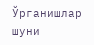Ўрганишлар шуни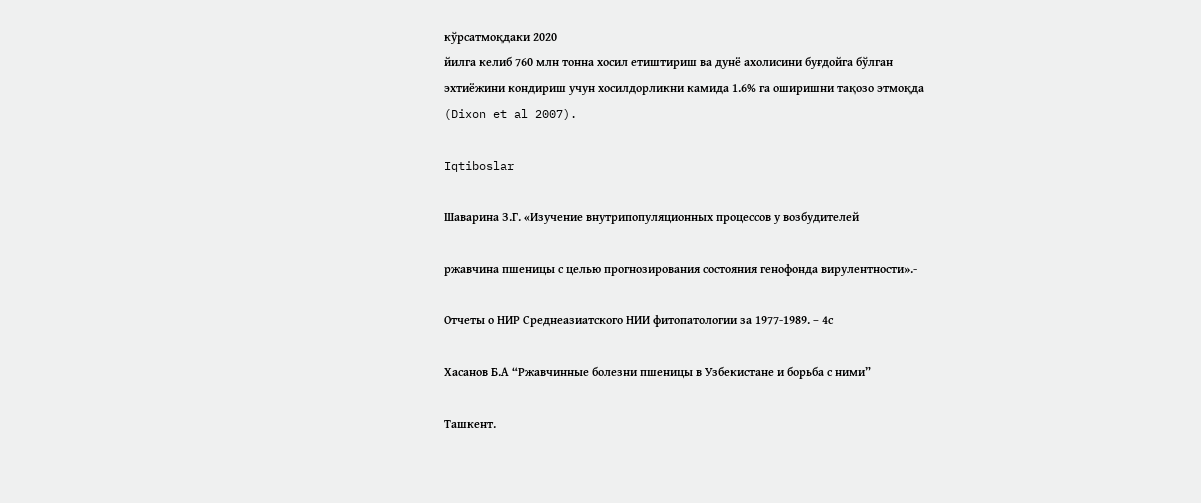кўрсатмоқдаки 2020
йилга келиб 760 млн тонна хосил етиштириш ва дунё ахолисини буғдойга бўлган
эхтиёжини кондириш учун хосилдорликни камида 1.6% га оширишни тақозо этмоқда
(Dixon et al 2007).

Iqtiboslar

Шаварина З.Г. «Изучение внутрипопуляционных процессов у возбудителей

ржавчина пшеницы с целью прогнозирования состояния генофонда вирулентности».-

Отчеты о НИР Среднеазиатского НИИ фитопатологии за 1977-1989. – 4с

Хасанов Б.А “Ржавчинные болезни пшеницы в Узбекистане и борьба с ними”

Ташкент.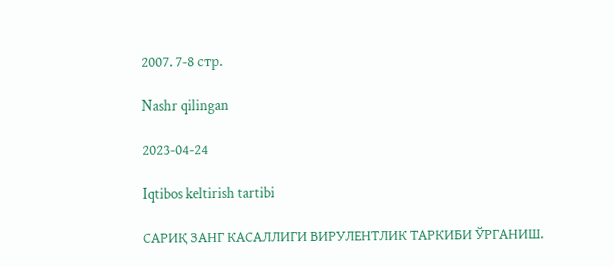2007. 7-8 стр.

Nashr qilingan

2023-04-24

Iqtibos keltirish tartibi

САРИҚ ЗАНГ КАСАЛЛИГИ ВИРУЛЕНТЛИК ТАРКИБИ ЎРГАНИШ.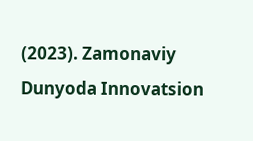(2023). Zamonaviy Dunyoda Innovatsion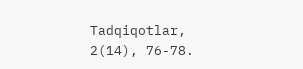Tadqiqotlar, 2(14), 76-78.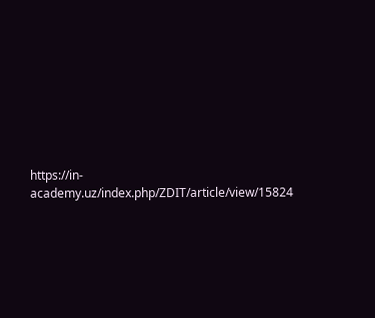https://in-academy.uz/index.php/ZDIT/article/view/15824